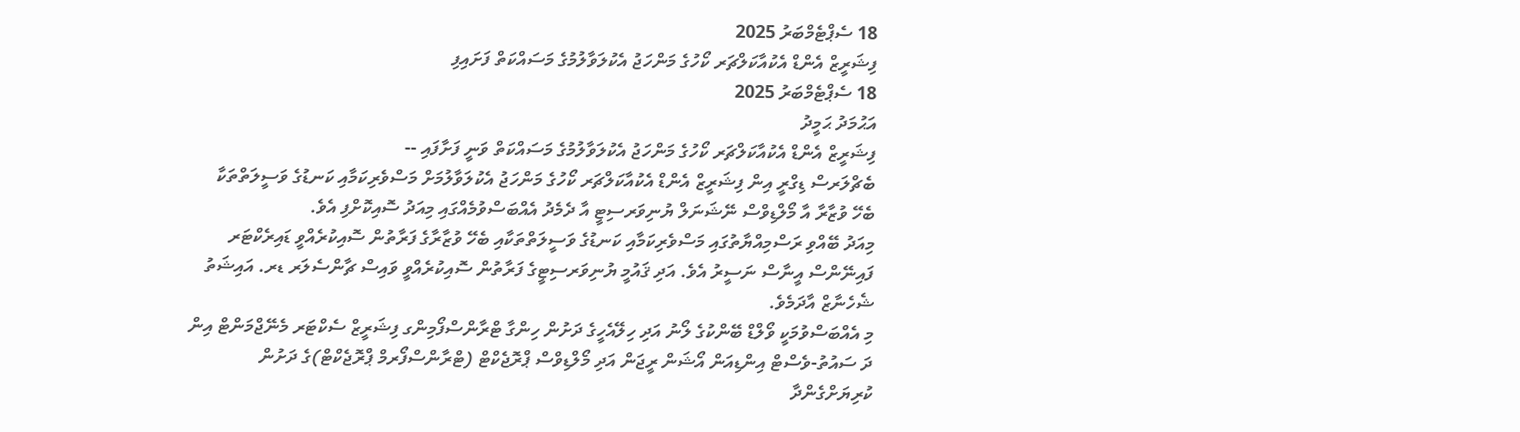18 ސެޕްޓެމްބަރު 2025
ފިޝަރީޒް އެންޑް އެކުއާކަލްޗަރ ކޯހުގެ މަންހަޖު އެކުލަވާލުމުގެ މަސައްކަތް ފަށައިފި
18 ސެޕްޓެމްބަރު 2025
އަޙުމަދު ޙަމީދު
ފިޝަރީޒް އެންޑް އެކުއާކަލްޗަރ ކޯހުގެ މަންހަޖު އެކުލަވާލުމުގެ މަސައްކަތް ވަނީ ފަށާފައި --
ބެޗްލަރސް ޑިގްރީ އިން ފިޝަރީޒް އެންޑް އެކުއާކަލްޗަރ ކޯހުގެ މަންހަޖު އެކުލަވާލުމަށް މަސްވެރިކަމާއި ކަނޑުގެ ވަސީލަތްތަކާ ބެހޭ ވުޒާރާ އާ މޯލްޑިވްސް ނޭޝަނަލް ޔުނިވަރސިޓީ އާ ދެމެދު އެއްބަސްވުމެއްގައި މިއަދު ސޮއިކޮށްފި އެވެ.
މިއަދު ބޭއްވި ރަސްމިއްޔާތުގައި މަސްވެރިކަމާއި ކަނޑުގެ ވަސީލަތްތަކާއި ބެހޭ ވުޒާރާގެ ފަރާތުން ސޮއިކުރެއްވީ ޑައިރެކްޓަރ ފައިނޭންސް އީނާސް ނަސީރު އެވެ. އަދި ޤައުމީ ޔުނިވަރސިޓީގެ ފަރާތުން ސޮއިކުރެއްވީ ވައިސް ޗާންސެލަރ ޑރ. އައިޝަތު ޝެހެނާޒް އާދަމެވެ.
މި އެއްބަސްވުމަކީ ވޯލްޑް ބޭންކުގެ ލޯނު އަދި ހިލޭއެހީގެ ދަށުން ހިންގާ ޓްރާންސްފޯމިންގ ފިޝަރީޒް ސެކްޓަރ މެނޭޖްމަންޓް އިން ދަ ސައުތު-ވެސްޓް އިންޑިއަން އޯޝަން ރީޖަން އަދި މޯލްޑިވްސް ޕްރޮޖެކްޓް (ޓްރާންސްފޯރމް ޕްރޮޖެކްޓް)ގެ ދަށުން ކުރިޔަށްގެންދާ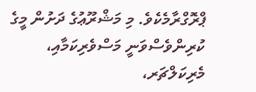ޕްރޮގްރާމެކެވެ. މި މަޝްރޫޢުގެ ދަށުން މީގެ ކުރިންވެސްވަނީ މަސްވެރިކަމާއި، މެރިކަލްޗަރ،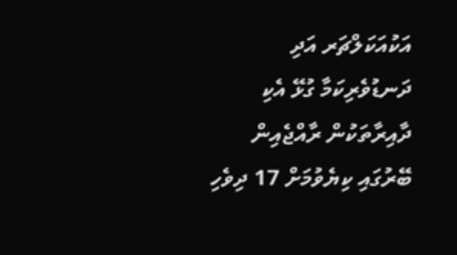އަކުއަކަލްޗަރ އަދި ދަނޑުވެރިކަމާ ގުޅޭ އެކި ދާއިރާތަކުން ރާއްޖެއިން ބޭރުގައި ކިޔެވުމަށް 17 ދިވެހި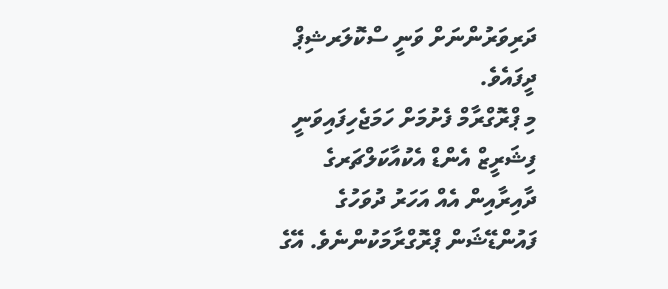ދަރިވަރުންނަށް ވަނީ ސްކޮލަރޝިޕް ދީފައެވެ.
މި ޕްރޮގްރާމް ފެށުމަށް ހަމަޖެހިފައިވަނީ ފިޝަރީޒް އެންޑް އެކުއާކަލްޗަރގެ ދާއިރާއިން އެއް އަހަރު ދުވަހުގެ ފައުންޑޭޝަން ޕްރޮގްރާމަކުންނެވެ. އޭގެ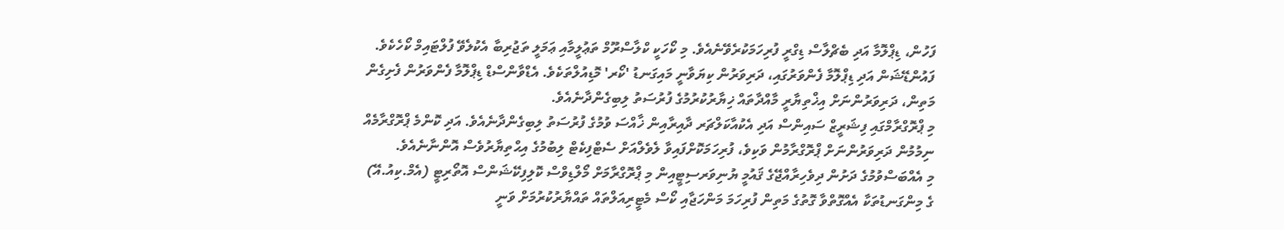ފަހުން، ޑިޕްލޮމާ އަދި ބެޗްލާސް ޑިގްރީ ފުރިހަމަކުރެވޭނެއެވެ. މި ކޯހަކީ ކްލާސްރޫމް ތަޢުލީމާއި ޢަމަލީ ތަޖުރިބާ އެކުލެވޭ ފުލްޓައިމް ކޯހެކެވެ. ފައުންޑޭޝަން އަދި ޑިޕްލޮމާ ފެންވަރުގައި، ދަރިވަރުން ކިޔަވާނީ މައިގަނޑު 'ކޯރ' މޮޑިއުލްތަކެވެ. އެޑްވާންސްޑް ޑިޕްލޮމާ ފެންވަރުން ފެށިގެން މަތިން، ދަރިވަރުންނަށް އިޚްތިޔާރީ މާއްދާތައް ޚިޔާރުކުރުމުގެ ފުރުސަތު ލިބިގެންދާނެއެވެ.
މި ޕްރޮގްރާމްގައި ފިޝަރީޒް ސައިންސް އަދި އެކުއާކަލްޗަރ ދާއިރާއިން ޚާއްސަ ވުމުގެ ފުރުސަތު ލިބިގެންދާނެއެވެ. އަދި ކޮންމެ ޕްރޮގްރާމެއް ނިމުމުން ދަރިވަރުންނަށް ޕްރޮގްރާމުން ވަކިވެ، ފުރިހަމަކޮށްފައިވާ ލެވެލްއަށް ސެޓްފިކެޓް ލިބުމުގެ އިޙްތިޔާރުވެސް އޮންނާނެއެވެ.
މި އެއްބަސްވުމުގެ ދަށުން ދިވެހިރާއްޖޭގެ ޤައުމީ ޔުނިވަރސިޓީއިން މި ޕްރޮގްރާމަށް މޯލްޑިވްސް ކޮލިފިކޭޝަންސް އޮތޯރިޓީ (އެމް.ކިއު.އޭ) ގެ މިންގަނޑުތަކާ އެއްގޮތްވާ ގޮތުގެ މަތިން ފުރިހަމަ މަންހަޖާއި ކޯސް މެޓީރިއަލްތައް ތައްޔާރުކުރުމަށް ވަނީ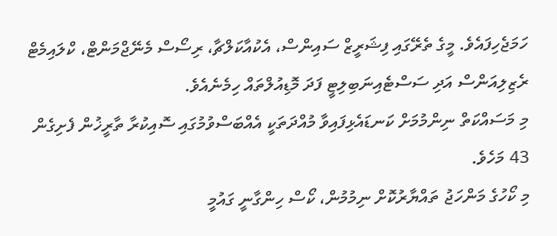ހަމަޖެހިފައެވެ. މީގެ ތެރޭގައި ފިޝަރީޒް ސައިންސް، އެކުއާކަލްޗާ، ރިސޯސް މެނޭޖްމަންޓް، ކްލައިމެޓް ރެޒިލިއަންސް އަދި ސަސްޓެއިނަބިލިޓީ ފަދަ މޮޑިއުލްތައް ހިމެނެއެވެ.
މި މަސައްކަތް ނިންމުމަށް ކަނޑައެޅިފައިވާ މުއްދަތަކީ އެއްބަސްވުމުގައި ސޮއިކުރާ ތާރީޚުން ފެށިގެން 43 މަހެވެ.
މި ކޯހުގެ މަންހަޖު ތައްޔާރުކޮށް ނިމުމުން، ކޯސް ހިންގާނީ ގައުމީ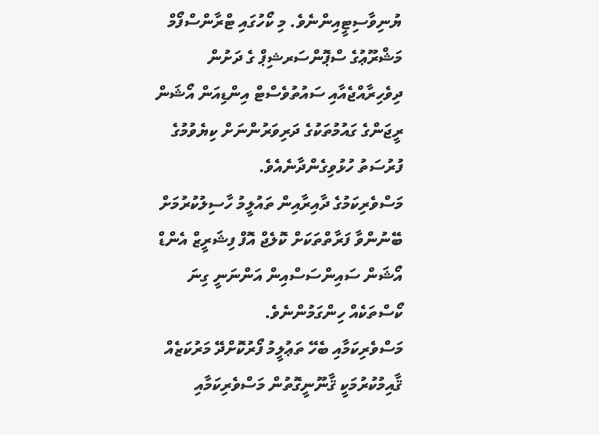ޔުނިވާސިޓީއިންނެވެ. މި ކޯހުގައި ޓްރާންސްފޯމް މަޝްރޫޢުގެ ސްޕޮންސަރޝިޕް ގެ ދަށުން ދިވެހިރާއްޖެއާއި ސައުތުވެސްޓް އިންޑިއަން އޯޝަން ރީޖަންގެ ގައުމުތަކުގެ ދަރިވަރުންނަށް ކިޔެވުމުގެ ފުރުސަތު ހުޅުވިގެންދާނެއެވެ.
މަސްވެރިކަމުގެ ދާއިރާއިން ތައުލީމު ހާސިލުކުރުމަށް ބޭނުންވާ ފަރާތްތަކަށް ކޮލެޖް އޮފް ފިޝަރީޒް އެންޑް އޯޝަން ސައިންސަސްއިން އަންނަނީ ގިނަ ކޯސްތަކެއް ހިންގަމުންނެވެ.
މަސްވެރިކަމާއި ބެހޭ ތަޢުލީމު ފޯރުކޮށްދޭ މަރުކަޒެއް ޤާއިމުކުރުމަކީ ޤާނޫނީގޮތުން މަސްވެރިކަމާއި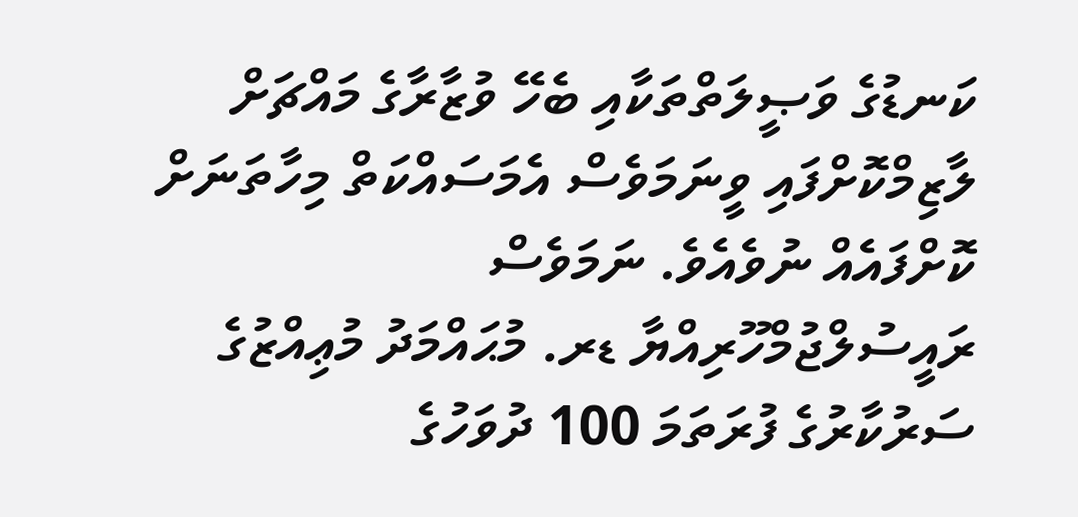ކަނޑުގެ ވަޞީލަތްތަކާއި ބެހޭ ވުޒާރާގެ މައްޗަށް ލާޒިމްކޮށްފައި ވީނަމަވެސް އެމަސައްކަތް މިހާތަނަށް ކޮށްފައެއް ނުވެއެވެ. ނަމަވެސް ރައީސުލްޖުމްހޫރިއްޔާ ޑރ. މުޙައްމަދު މުޢިއްޒުގެ ސަރުކާރުގެ ފުރަތަމަ 100 ދުވަހުގެ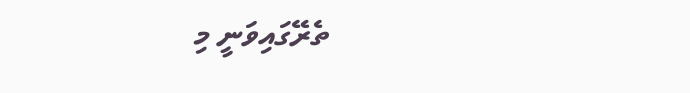ތެރޭގައިވަނީ މި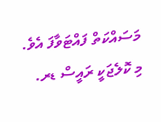މަސައްކަތް ފައްޓަވާފަ އެވެ.
މި ކޮލެޖަކީ ރައީސް ޑރ.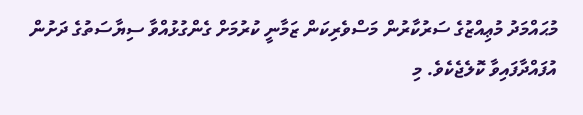މުޙައްމަދު މުޢިއްޒުގެ ސަރުކާރުން މަސްވެރިކަން ޒަމާނީ ކުރުމަށް ގެންގުޅުއްވާ ސިޔާސަތުގެ ދަށުން އުފައްދާފައިވާ ކޮލެޖެކެވެ. މި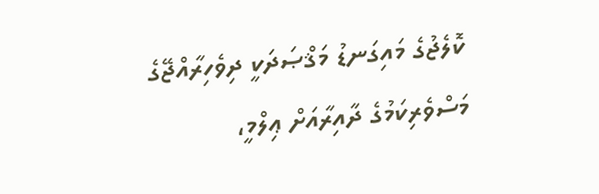ކޮލެޖުގެ މައިގަނޑު މަޤްޞަދަކީ ދިވެހިރާއްޖޭގެ މަސްވެރިކަމުގެ ދާއިރާއަށް ޢިލްމީ،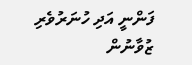ފަންނީ އަދި ހުނަރުވެރި ޒުވާނުން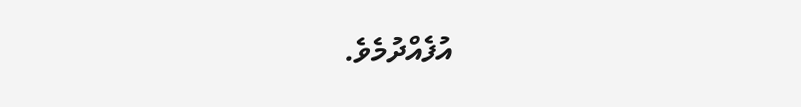އުފެއްދުމެވެ.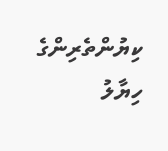ކިޔުންތެރިންގެ ހިޔާލު